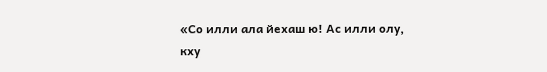«Со илли ала йехаш ю! Ас илли олу, кху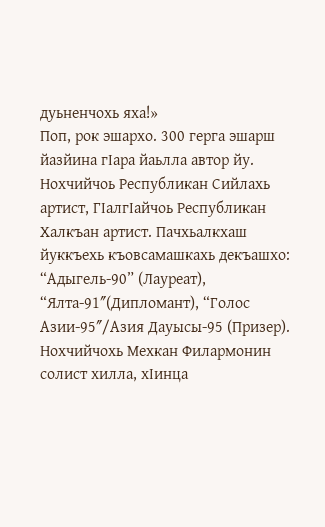дуьненчохь яха!»
Поп, рок эшархо. 300 герга эшарш йазйина гІара йаьлла автор йу. Нохчийчоь Республикан Сийлахь артист, ГІалгІайчоь Республикан Халкъан артист. Пачхьалкхаш йуккъехь къовсамашкахь декъашхо: “Адыгель-90” (Лауреат), “Ялта-91″(Дипломант), “Голос Азии-95″/Азия Дауысы-95 (Призер). Нохчийчохь Мехкан Филармонин солист хилла, хІинца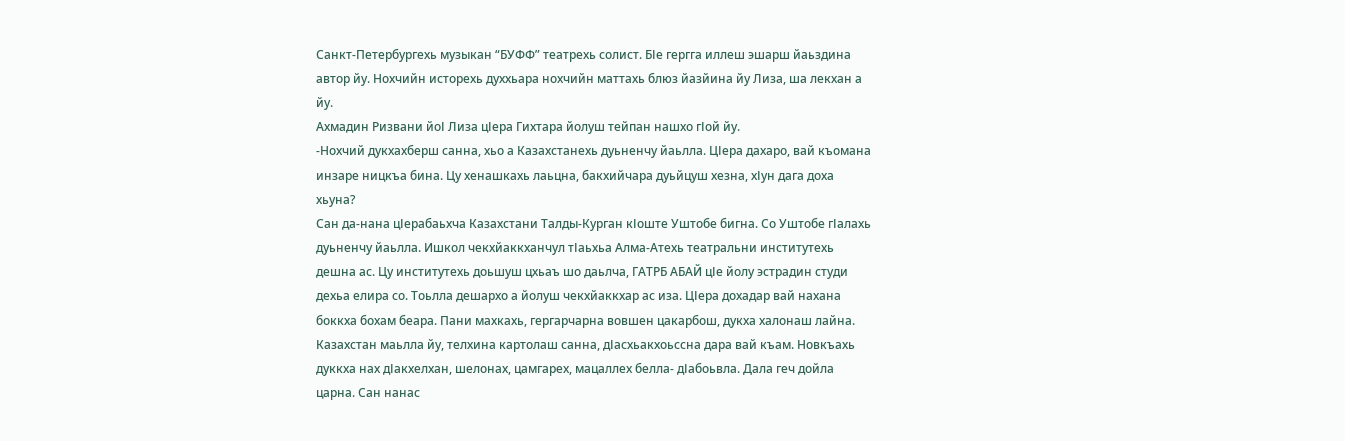Санкт-Петербургехь музыкан “БУФФ” театрехь солист. БІе гергга иллеш эшарш йаьздина автор йу. Нохчийн исторехь духхьара нохчийн маттахь блюз йазйина йу Лиза, ша лекхан а йу.
Ахмадин Ризвани йоІ Лиза цІера Гихтара йолуш тейпан нашхо гІой йу.
-Нохчий дукхахберш санна, хьо а Казахстанехь дуьненчу йаьлла. ЦІера дахаро, вай къомана инзаре ницкъа бина. Цу хенашкахь лаьцна, бакхийчара дуьйцуш хезна, хІун дага доха хьуна?
Сан да-нана цІерабаьхча Казахстани Талды-Курган кІоште Уштобе бигна. Со Уштобе гІалахь дуьненчу йаьлла. Ишкол чекхйаккханчул тІаьхьа Алма-Атехь театральни институтехь дешна ас. Цу институтехь доьшуш цхьаъ шо даьлча, ГАТРБ АБАЙ цІе йолу эстрадин студи дехьа елира со. Тоьлла дешархо а йолуш чекхйаккхар ас иза. ЦІера дохадар вай нахана боккха бохам беара. Пани махкахь, гергарчарна вовшен цакарбош, дукха халонаш лайна. Казахстан маьлла йу, телхина картолаш санна, дІасхьакхоьссна дара вай къам. Новкъахь дуккха нах дІакхелхан, шелонах, цамгарех, мацаллех белла- дІабоьвла. Дала геч дойла царна. Сан нанас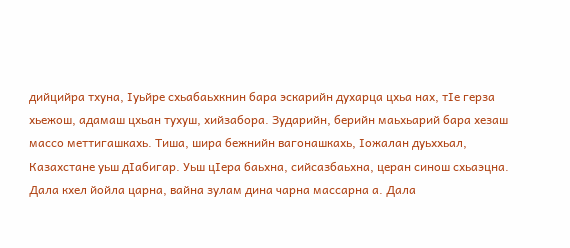дийцийра тхуна, Іуьйре схьабаьхкнин бара эскарийн духарца цхьа нах, тІе герза хьежош, адамаш цхьан тухуш, хийзабора. Зударийн, берийн маьхьарий бара хезаш массо меттигашкахь. Тиша, шира бежнийн вагонашкахь, Іожалан дуьххьал, Казахстане уьш дІабигар. Уьш цІера баьхна, сийсазбаьхна, церан синош схьаэцна. Дала кхел йойла царна, вайна зулам дина чарна массарна а. Дала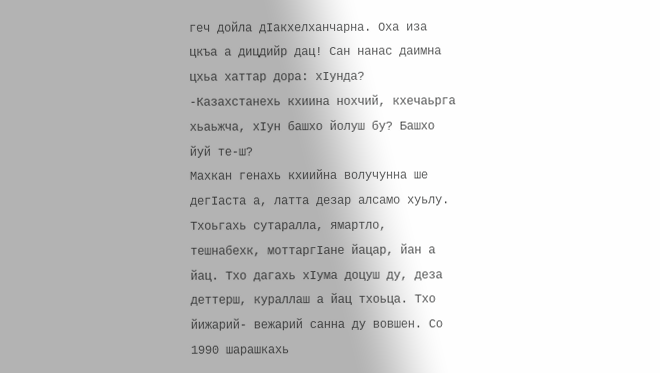геч дойла дІакхелханчарна. Оха иза цкъа а дицдийр дац! Сан нанас даимна цхьа хаттар дора: хІунда?
-Казахстанехь кхиина нохчий, кхечаьрга хьаьжча, хІун башхо йолуш бу? Башхо йуй те-ш?
Махкан генахь кхиийна волучунна ше дегІаста а, латта дезар алсамо хуьлу. Тхоьгахь сутаралла, ямартло, тешнабехк, моттаргІане йацар, йан а йац. Тхо дагахь хІума доцуш ду, деза деттерш, кураллаш а йац тхоьца. Тхо йижарий- вежарий санна ду вовшен. Со 1990 шарашкахь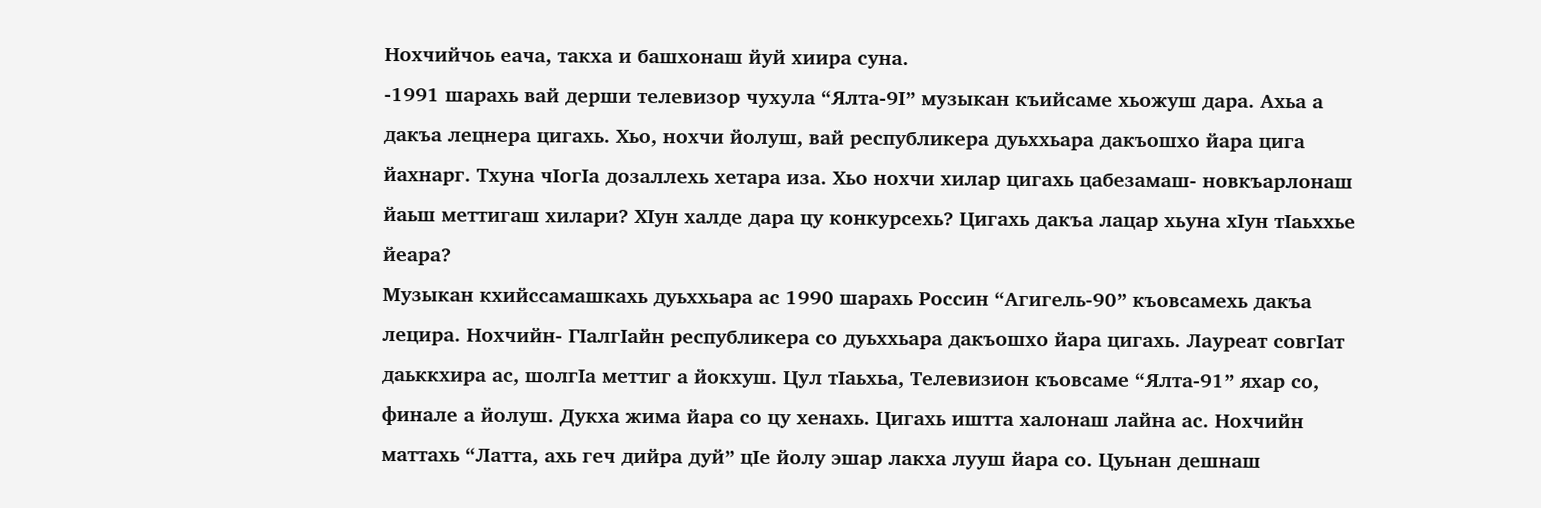Нохчийчоь еача, такха и башхонаш йуй хиира суна.
-1991 шарахь вай дерши телевизор чухула “Ялта-9І” музыкан къийсаме хьожуш дара. Ахьа а дакъа лецнера цигахь. Хьо, нохчи йолуш, вай республикера дуьххьара дакъошхо йара цига йахнарг. Тхуна чІогІа дозаллехь хетара иза. Хьо нохчи хилар цигахь цабезамаш- новкъарлонаш йаьш меттигаш хилари? ХІун халде дара цу конкурсехь? Цигахь дакъа лацар хьуна хІун тІаьххье йеара?
Музыкан кхийссамашкахь дуьххьара ас 1990 шарахь Россин “Агигель-90” къовсамехь дакъа лецира. Нохчийн- ГІалгІайн республикера со дуьххьара дакъошхо йара цигахь. Лауреат совгІат даьккхира ас, шолгІа меттиг а йокхуш. Цул тІаьхьа, Телевизион къовсаме “Ялта-91” яхар со, финале а йолуш. Дукха жима йара со цу хенахь. Цигахь иштта халонаш лайна ас. Нохчийн маттахь “Латта, ахь геч дийра дуй” цІе йолу эшар лакха лууш йара со. Цуьнан дешнаш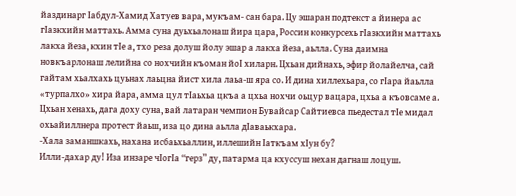йаздинарг Іабдул-Хамид Хатуев вара, мукъам- сан бара. Цу эшаран подтекст а йинера ас гІазкхийн маттахь. Амма суна дуьхьалонаш йира цара, Россин конкурсехь гІазкхийн маттахь лакха йеза, кхин тІе а, тхо реза долуш йолу эшар а лакха йеза, аьлла. Суна даимна новкъарлонаш лелийна со нохчийн къоман йоІ хиларн. Цхьан дийнахь, эфир йолайелча, сай гайтам хьалхахь цуьнах лаьцна йист хила лаьа-ш яра со. И дина хиллехьара, со гІара йаьлла «турпалхо» хира йара, амма цул тІаьхьа цкъа а цхьа нохчи оьцур вацара, цхьа а къовсаме а. Цхьан хенахь, дага доху суна, вай латаран чемпион Бувайсар Сайтиевса пьедестал тІе мидал охьайиллнера протест йаьш, иза цо дина аьлла дІаваькхара.
-Хала заманшкахь, нахана исбаьхьаллин, иллешийн Іаткъам хІун бу?
Илли-дахар ду! Иза инзаре чІогІа “герз” ду, патарма ца кхуссуш нехан дагнаш лоцуш.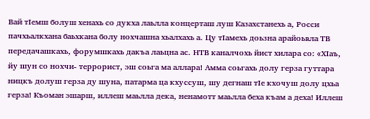Вай тІемш болуш хенахь со дукха лаьлла концерташ луш Казахстанехь а, Росси пачхьалкхана баьхкана болу нохчашна хьалхахь а. Цу тІамехь доьзна арайоьвла ТВ передачашкахь, форумшкахь дакъа лаьцна ас. НТВ каналчохь йист хилара со: «ХІаъ, йу шун со нохчи- террорист, эш соьга ма аллара! Амма соьгахь долу герза гуттара ницкъ долуш герза ду шуна, патарма ца кхуссуш, шу дегнаш тІе кхочуш долу цхьа герза! Къоман эшарш, иллеш маьлла дека, ненамотт маьлла беха къам а деха! Иллеш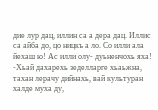дие лур дац, иллин са а дера дац. Иллис са айба до, цо ницкъ а ло. Со илли ала йехаш ю! Ас илли олу- дуьненчохь яха!
-Хьай дахарехь зеделларге хьаьжна, тахан лерачу дийнахь, вай культуран халде муха ду,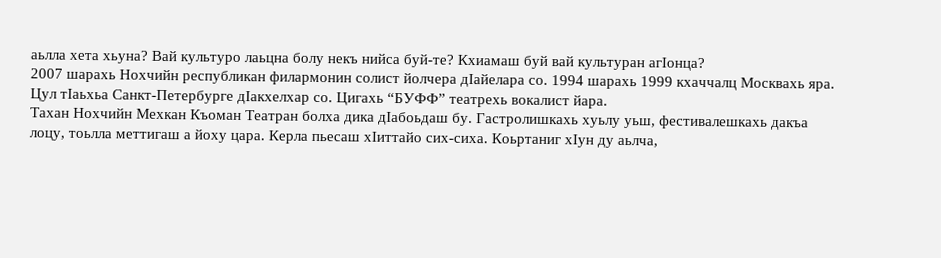аьлла хета хьуна? Вай культуро лаьцна болу некъ нийса буй-те? Кхиамаш буй вай культуран агІонца?
2007 шарахь Нохчийн республикан филармонин солист йолчера дІайелара со. 1994 шарахь 1999 кхаччалц Москвахь яра. Цул тІаьхьа Санкт-Петербурге дІакхелхар со. Цигахь “БУФФ” театрехь вокалист йара.
Тахан Нохчийн Мехкан Къоман Театран болха дика дІабоьдаш бу. Гастролишкахь хуьлу уьш, фестивалешкахь дакъа лоцу, тоьлла меттигаш а йоху цара. Керла пьесаш хІиттайо сих-сиха. Коьртаниг хІун ду аьлча,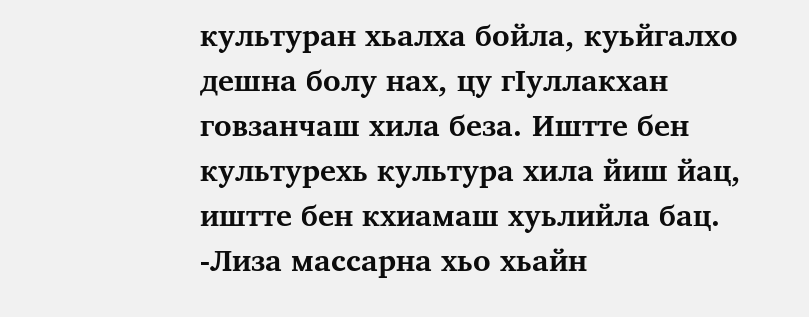культуран хьалха бойла, куьйгалхо дешна болу нах, цу гІуллакхан говзанчаш хила беза. Иштте бен культурехь культура хила йиш йац, иштте бен кхиамаш хуьлийла бац.
-Лиза массарна хьо хьайн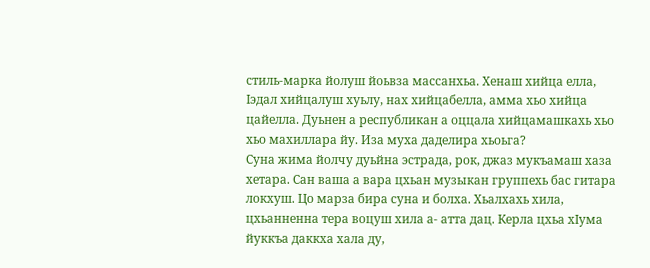стиль-марка йолуш йоьвза массанхьа. Хенаш хийца елла, Іэдал хийцалуш хуьлу, нах хийцабелла, амма хьо хийца цайелла. Дуьнен а республикан а оццала хийцамашкахь хьо хьо махиллара йу. Иза муха даделира хьоьга?
Суна жима йолчу дуьйна эстрада, рок, джаз мукъамаш хаза хетара. Сан ваша а вара цхьан музыкан группехь бас гитара локхуш. Цо марза бира суна и болха. Хьалхахь хила, цхьанненна тера воцуш хила а- атта дац. Керла цхьа хІума йуккъа даккха хала ду,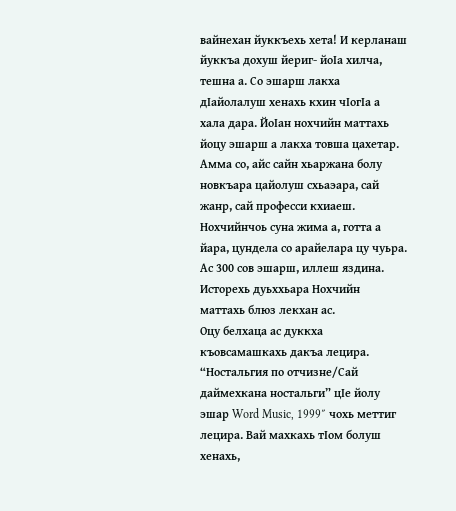вайнехан йуккъехь хета! И керланаш йуккъа дохуш йериг- йоІа хилча, тешна а. Со эшарш лакха дІайолалуш хенахь кхин чІогІа а хала дара. ЙоІан нохчийн маттахь йоцу эшарш а лакха товша цахетар. Амма со, айс сайн хьаржана болу новкъара цайолуш схьаэара, сай жанр, сай професси кхиаеш. Нохчийнчоь суна жима а, готта а йара, цундела со арайелара цу чуьра. Ас 300 сов эшарш, иллеш яздина. Исторехь дуьххьара Нохчийн маттахь блюз лекхан ас.
Оцу белхаца ас дуккха къовсамашкахь дакъа лецира. “Ностальгия по отчизне/Сай даймехкана ностальги” цІе йолу эшар Word Music, 1999″ чохь меттиг лецира. Вай махкахь тІом болуш хенахь,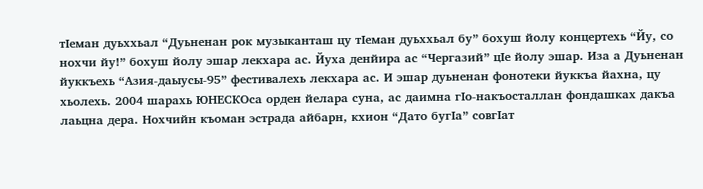тІеман дуьххьал “Дуьненан рок музыканташ цу тІеман дуьххьал бу” бохуш йолу концертехь “Йу, со нохчи йу!” бохуш йолу эшар лекхара ас. Йуха денйира ас “Чергазий” цІе йолу эшар. Иза а Дуьненан йуккъехь “Азия-даыусы-95” фестивалехь лекхара ас. И эшар дуьненан фонотеки йуккъа йахна, цу хьолехь. 2004 шарахь ЮНЕСКОса орден йелара суна, ас даимна гІо-накъосталлан фондашках дакъа лаьцна дера. Нохчийн къоман эстрада айбарн, кхион “Дато бугІа” совгІат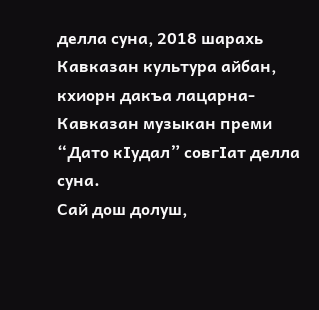делла суна, 2018 шарахь Кавказан культура айбан, кхиорн дакъа лацарна-Кавказан музыкан преми “Дато кІудал” совгІат делла суна.
Сай дош долуш,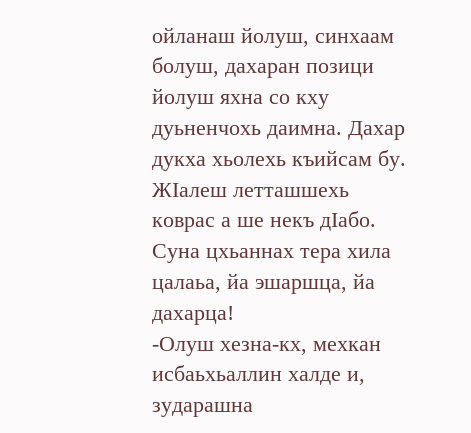ойланаш йолуш, синхаам болуш, дахаран позици йолуш яхна со кху дуьненчохь даимна. Дахар дукха хьолехь къийсам бу. ЖІалеш летташшехь коврас а ше некъ дІабо.
Суна цхьаннах тера хила цалаьа, йа эшаршца, йа дахарца!
-Олуш хезна-кх, мехкан исбаьхьаллин халде и, зударашна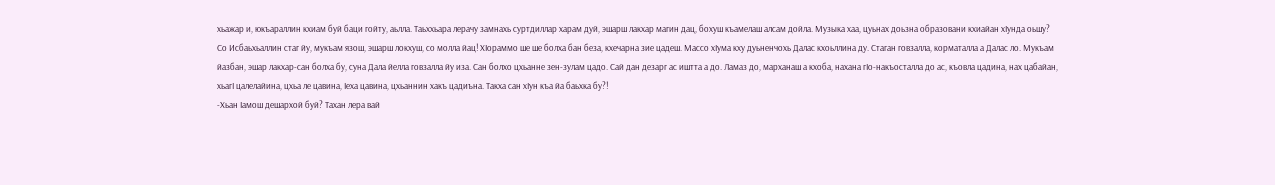хьажар и, юкъараллин кхиам буй баци гойту, аьлла. Таьххьара лерачу замнахь суртдиллар харам дуй, эшарш лакхар магин дац, бохуш къамелаш алсам дойла. Музыка хаа, цуьнах доьзна образовани кхиайан хІунда оьшу?
Со Исбаьхьаллин стаг йу, мукъам язош, эшарш локхуш, со молла йац! ХІораммо ше ше болха бан беза, кхечарна зие цадеш. Массо хІума кху дуьненчохь Далас кхоьллина ду. Стаган говзалла, корматалла а Далас ло. Мукъам йазбан, эшар лакхар-сан болха бу, суна Дала йелла говзалла йу иза. Сан болхо цхьанне зен-зулам цадо. Сай дан дезарг ас иштта а до. Ламаз до, марханаш а кхоба, нахана гІо-накъосталла до ас, къовла цадина, нах цабайан, хьагІ цалелайина, цхьа ле цавина, Іеха цавина, цхьаннин хакъ цадиъна. Такха сан хІун къа йа баьхка бу?!
-Хьан Іамош дешархой буй? Тахан лера вай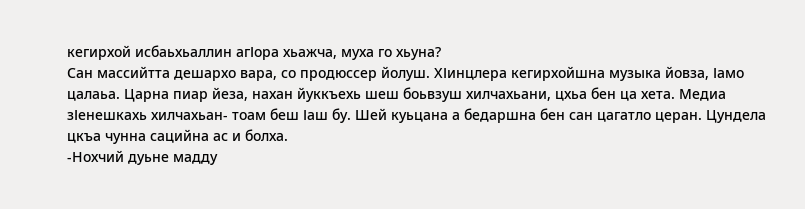кегирхой исбаьхьаллин агІора хьажча, муха го хьуна?
Сан массийтта дешархо вара, со продюссер йолуш. ХІинцлера кегирхойшна музыка йовза, Іамо цалаьа. Царна пиар йеза, нахан йуккъехь шеш боьвзуш хилчахьани, цхьа бен ца хета. Медиа зІенешкахь хилчахьан- тоам беш Іаш бу. Шей куьцана а бедаршна бен сан цагатло церан. Цундела цкъа чунна сацийна ас и болха.
-Нохчий дуьне мадду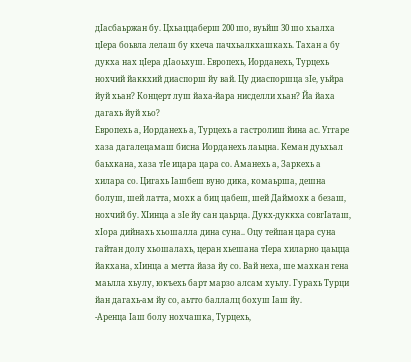дІасбаьржан бу. Цхьаццаберш 200 шо, вуьйш 30 шо хьалха цІера боьвла лелаш бу кхеча пачхьалкхашкахь. Тахан а бу дукха нах цІера дІаоьхуш. Европехь, Иорданехь, Турцехь нохчий йаккхий диаспорш йу вай. Цу диаспоршца зІе, уьйра йуй хьан? Концерт луш йаха-йара нисделли хьан? Йа йаха дагахь йуй хьо?
Европехь а, Иорданехь а, Турцехь а гастролиш йина ас. Уггаре хаза дагалецамаш бисна Иорданехь лаьцна. Кеман дуьхьал баьхкана, хаза тІе ицара цара со. Аманехь а, Заркехь а хилара со. Цигахь Іашбеш вуно дика, комаьрша, дешна болуш, шей латта, мохк а биц цабеш, шей Даймохк а безаш, нохчий бу. ХІинца а зІе йу сан цаьрца. Дукх-дуккха совгІаташ, хІора дийнахь хьошалла дина суна.. Оцу тейпан цара суна гайтан долу хьошалахь, церан хьешана тІера хиларно цаьцца йакхана, хІинца а метта йаза йу со. Вай неха, ше махкан гена маьлла хьулу, юкъехь барт марзо алсам хуьлу. Гурахь Турци йан дагахь-ам йу со, аьтто баллалц бохуш Іаш йу.
-Аренца Іаш болу нохчашка, Турцехь,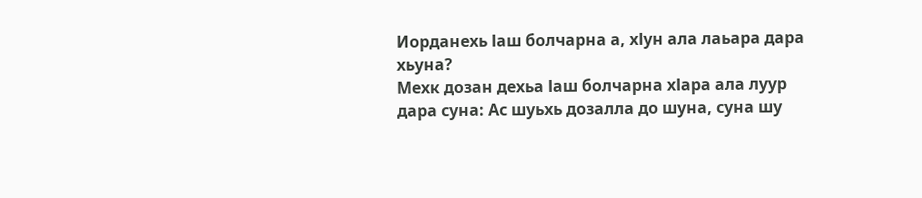Иорданехь Іаш болчарна а, хІун ала лаьара дара хьуна?
Мехк дозан дехьа Іаш болчарна хІара ала луур дара суна: Ас шуьхь дозалла до шуна, суна шу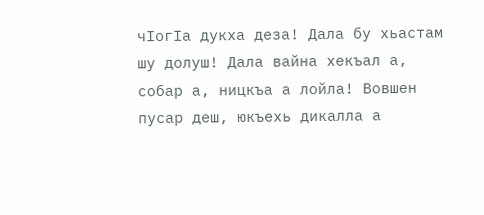чІогІа дукха деза! Дала бу хьастам шу долуш! Дала вайна хекъал а, собар а, ницкъа а лойла! Вовшен пусар деш, юкъехь дикалла а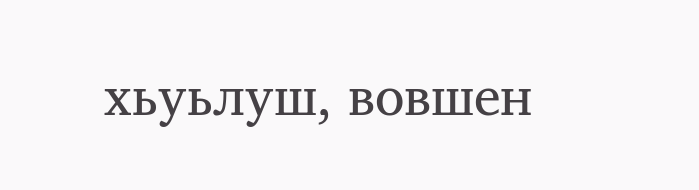хьуьлуш, вовшен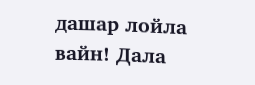дашар лойла вайн! Дала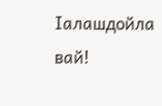Іалашдойла вай!